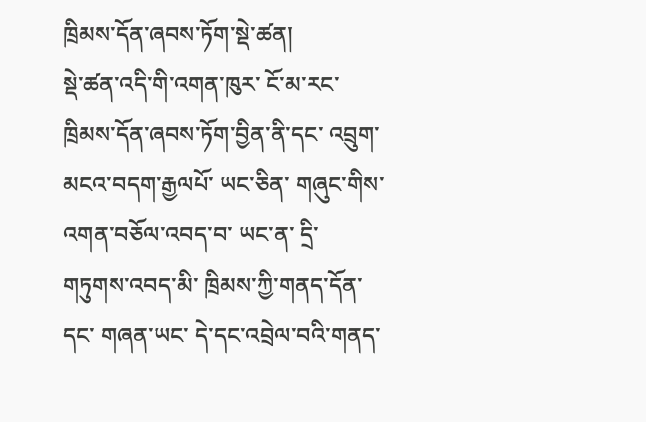ཁྲིམས་དོན་ཞབས་ཏོག་སྡེ་ཚན།
སྡེ་ཚན་འདི་གི་འགན་ཁུར་ ངོ་མ་རང་ ཁྲིམས་དོན་ཞབས་ཏོག་བྱིན་ནི་དང་ འབྲུག་མངའ་བདག་རྒྱལཔོ་ ཡང་ཅིན་ གཞུང་གིས་ འགན་བཅོལ་འབད་བ་ ཡང་ན་ དྲི་གཏུགས་འབད་མི་ ཁྲིམས་ཀྱི་གནད་དོན་དང་ གཞན་ཡང་ དེ་དང་འབྲེལ་བའི་གནད་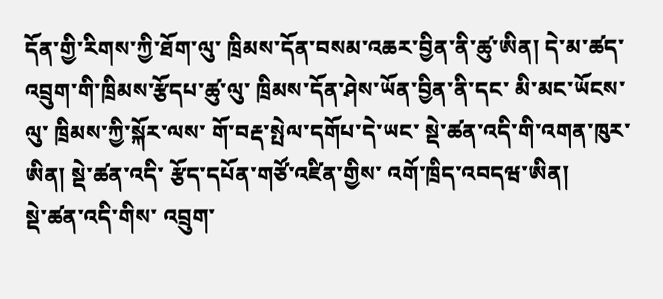དོན་གྱི་རིགས་ཀྱི་ཐོག་ལུ་ ཁྲིམས་དོན་བསམ་འཆར་བྱིན་ནི་ཚུ་ཨིན། དེ་མ་ཚད་ འབྲུག་གི་ཁྲིམས་རྩོདཔ་ཚུ་ལུ་ ཁྲིམས་དོན་ཤེས་ཡོན་བྱིན་ནི་དང་ མི་མང་ཡོངས་ལུ་ ཁྲིམས་ཀྱི་སྐོར་ལས་ གོ་བརྡ་སྤེལ་དགོཔ་དེ་ཡང་ སྡེ་ཚན་འདི་གི་འགན་ཁུར་ཨིན། སྡེ་ཚན་འདི་ རྩོད་དཔོན་གཙོ་འཛིན་གྱིས་ འགོ་ཁྲིད་འབདཝ་ཨིན།
སྡེ་ཚན་འདི་གིས་ འབྲུག་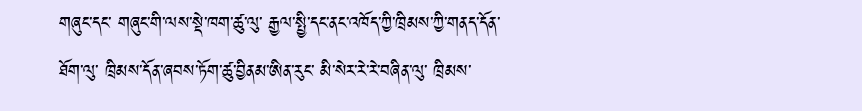གཞུང་དང་ གཞུང་གི་ལས་སྡེ་ཁག་ཚུ་ལུ་ རྒྱལ་སྤྱི་དང་ནང་འཁོད་ཀྱི་ཁྲིམས་ཀྱི་གནད་དོན་ཐོག་ལུ་ ཁྲིམས་དོན་ཞབས་ཏོག་ཚུ་བྱིནམ་ཨིན་རུང་ མི་སེར་རེ་རེ་བཞིན་ལུ་ ཁྲིམས་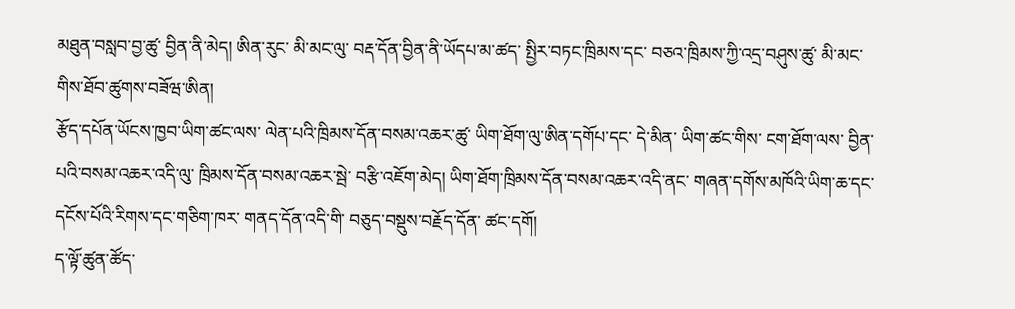མཐུན་བསླབ་བྱ་ཚུ་ བྱིན་ནི་མེད། ཨིན་རུང་ མི་མང་ལུ་ བརྡ་དོན་བྱིན་ནི་ཡོདཔ་མ་ཚད་ སྤྱིར་བཏང་ཁྲིམས་དང་ བཅའ་ཁྲིམས་ཀྱི་འདྲ་བཤུས་ཚུ་ མི་མང་གིས་ཐོབ་ཚུགས་བཟོཝ་ཨིན།
རྩོད་དཔོན་ཡོངས་ཁྱབ་ཡིག་ཚང་ལས་ ལེན་པའི་ཁྲིམས་དོན་བསམ་འཆར་ཚུ་ ཡིག་ཐོག་ལུ་ཨིན་དགོཔ་དང་ དེ་མིན་ ཡིག་ཚང་གིས་ ངག་ཐོག་ལས་ བྱིན་པའི་བསམ་འཆར་འདི་ལུ་ ཁྲིམས་དོན་བསམ་འཆར་སྦེ་ བརྩི་འཇོག་མེད། ཡིག་ཐོག་ཁྲིམས་དོན་བསམ་འཆར་འདི་ནང་ གཞན་དགོས་མཁོའི་ཡིག་ཆ་དང་ དངོས་པོའི་རིགས་དང་གཅིག་ཁར་ གནད་དོན་འདི་གི་ བཅུད་བསྡུས་བརྗོད་དོན་ ཚང་དགོ།
ད་ལྟོ་ཚུན་ཚོད་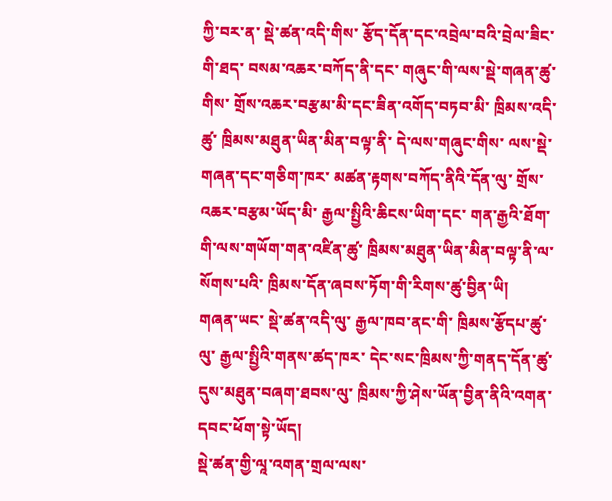ཀྱི་བར་ན་ སྡེ་ཚན་འདི་གིས་ རྩོད་དོན་དང་འབྲེལ་བའི་བྲེལ་ཟིང་གི་ཐད་ བསམ་འཆར་བཀོད་ནི་དང་ གཞུང་གི་ལས་སྡེ་གཞན་ཚུ་གིས་ གྲོས་འཆར་བརྩམ་མི་དང་ཟིན་འགོད་བཏབ་མི་ ཁྲིམས་འདི་ཚུ་ ཁྲིམས་མཐུན་ཡིན་མིན་བལྟ་ནི་ དེ་ལས་གཞུང་གིས་ ལས་སྡེ་གཞན་དང་གཅིག་ཁར་ མཚན་རྟགས་བཀོད་ནིའི་དོན་ལུ་ གྲོས་འཆར་བརྩམ་ཡོད་མི་ རྒྱལ་སྤྱིའི་ཆིངས་ཡིག་དང་ གན་རྒྱའི་ཐོག་གི་ལས་གཡོག་གན་འཛིན་ཚུ་ ཁྲིམས་མཐུན་ཡིན་མིན་བལྟ་ནི་ལ་སོགས་པའི་ ཁྲིམས་དོན་ཞབས་ཏོག་གི་རིགས་ཚུ་བྱིན་ཡི།
གཞན་ཡང་ སྡེ་ཚན་འདི་ལུ་ རྒྱལ་ཁབ་ནང་གི་ ཁྲིམས་རྩོདཔ་ཚུ་ལུ་ རྒྱལ་སྤྱིའི་གནས་ཚད་ཁར་ དེང་སང་ཁྲིམས་ཀྱི་གནད་དོན་ཚུ་ དུས་མཐུན་བཞག་ཐབས་ལུ་ ཁྲིམས་ཀྱི་ཤེས་ཡོན་བྱིན་ནིའི་འགན་དབང་ཕོག་སྟེ་ཡོད།
སྡེ་ཚན་གྱི་ལཱ་འགན་གྲལ་ལས་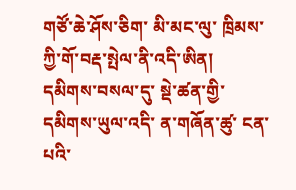གཙོ་ཆེ་ཤོས་ཅིག་ མི་མང་ལུ་ ཁྲིམས་ཀྱི་གོ་བརྡ་སྤེལ་ནི་འདི་ཨིན། དམིགས་བསལ་དུ་ སྡེ་ཚན་གྱི་དམིགས་ཡུལ་འདི་ ན་གཞོན་ཚུ་ ངན་པའི་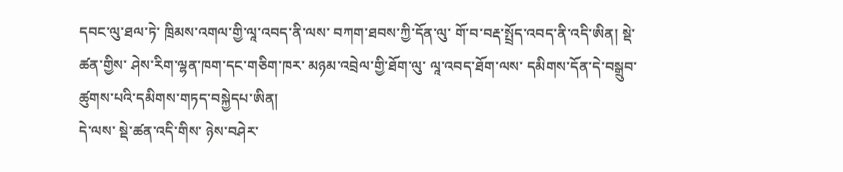དབང་ལུ་ཐལ་ཏེ་ ཁྲིམས་འགལ་གྱི་ལཱ་འབད་ནི་ལས་ བཀག་ཐབས་ཀྱི་དོན་ལུ་ གོ་བ་བརྡ་སྤྲོད་འབད་ནི་འདི་ཨིན། སྡེ་ཚན་གྱིས་ ཤེས་རིག་ལྷན་ཁག་དང་གཅིག་ཁར་ མཉམ་འབྲེལ་གྱི་ཐོག་ལུ་ ལཱ་འབད་ཐོག་ལས་ དམིགས་དོན་དེ་བསྒྲུབ་ཚུགས་པའི་དམིགས་གཏད་བསྐྱེདཔ་ཨིན།
དེ་ལས་ སྡེ་ཚན་འདི་གིས་ ཉེས་བཤེར་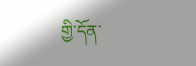གྱི་དོན་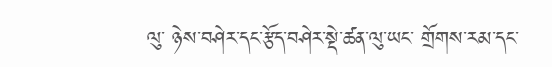ལུ་ ཉེས་བཤེར་དང་རྩོད་བཤེར་སྡེ་ཚན་ལུ་ཡང་ གྲོགས་རམ་དང་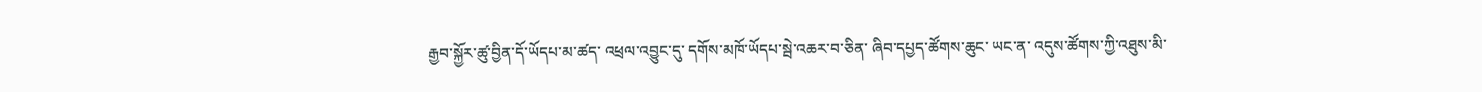རྒྱབ་སྐྱོར་ཚུ་བྱིན་དོ་ཡོདཔ་མ་ཚད་ འཕྲལ་འབྱུང་དུ་ དགོས་མཁོ་ཡོདཔ་སྦེ་འཆར་བ་ཅིན་ ཞིབ་དཔྱད་ཚོགས་ཆུང་ ཡང་ན་ འདུས་ཚོགས་ཀྱི་འཐུས་མི་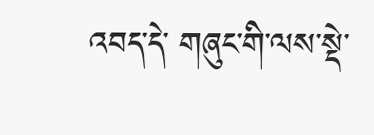འབད་དེ་ གཞུང་གི་ལས་སྡེ་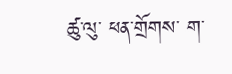ཚུ་ལུ་ ཕན་གྲོགས་ ག་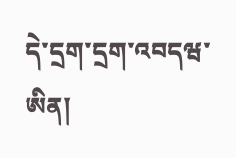དེ་དྲག་དྲག་འབདཝ་ཨིན།